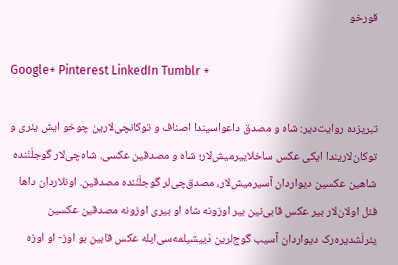قورخو

Google+ Pinterest LinkedIn Tumblr +

تبریزده روایت‌دیر: شاه و مصدق داعواسیندا اصناف و توکانچی‌لارین چوخو ایش یئری و توکان‌لاریندا ایکی عکس ساخلاییرمیش‌لار؛ شاه و مصدقین عکسی. شاه‌چی‌لار گوجلَنَنده شاهین عکسین دیواردان آسیرمیش‌لار، مصدق‌چی‌لر گوجلَنَنده مصدقین. اونلاردان داها فئل اولان‌لار بیر عکس قابی‌نین بیر اوزونه شاه او بیری اوزونه مصدقین عکسین یئرلَشدیره‌رک دیواردان آسیب گوج‌لرین دَییشیلمه‌سی‌ایله عکس قابین بو اوز- او اوزه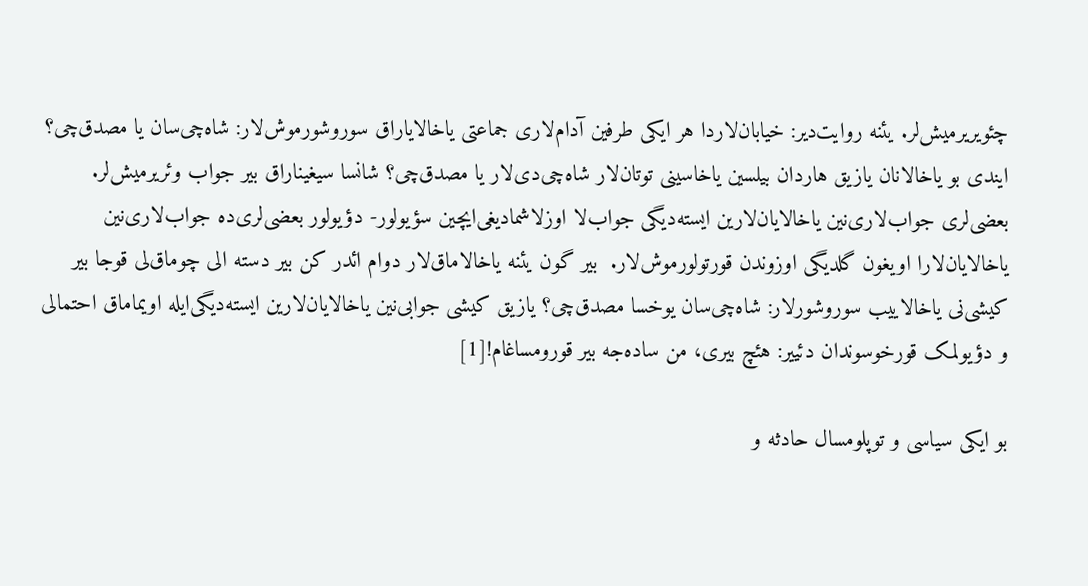چئویریرمیش‌لر. یئنه روایت‌دیر: خیابان‌لاردا هر ایکی طرفین آدام‌لاری جماعتی یاخالایاراق سوروشورموش‌لار: شاه‌چی‌سان یا مصدق‌چی؟ ایندی بو یاخالانان یازیق هاردان بیلسین یاخاسینی توتان‌لار شاه‌چی‌دی‌لار یا مصدق‌چی؟ شانسا سیغیناراق بیر جواب وئریرمیش‌لر. بعضی‌لری جواب‌لاری‌نین یاخالایان‌لارین ایسته‌دیگی جواب‌لا اوزلاشمادیغی‌ایچین سؤیولور- دؤیولور بعضی‌لری‌ده جواب‌لاری‌نین یاخالایان‌لارا اویغون گلدیگی اوزوندن قورتولورموش‌لار.  بیر گون یئنه یاخالاماق‌لار دوام ائدر کن بیر دسته الی چوماق‌لی قوجا بیر کیشی‌نی یاخالاییب سوروشورلار: شاه‌چی‌سان یوخسا مصدق‌چی؟ یازیق کیشی جوابی‌نین یاخالایان‌لارین ایسته‌دیگی‌ایله اویماماق احتمالی و دؤیولمک قورخوسوندان دئییر: هئچ بیری، من ساده‌جه بیر قورومساغام![1]

بو ایکی سیاسی و توپلومسال حادثه و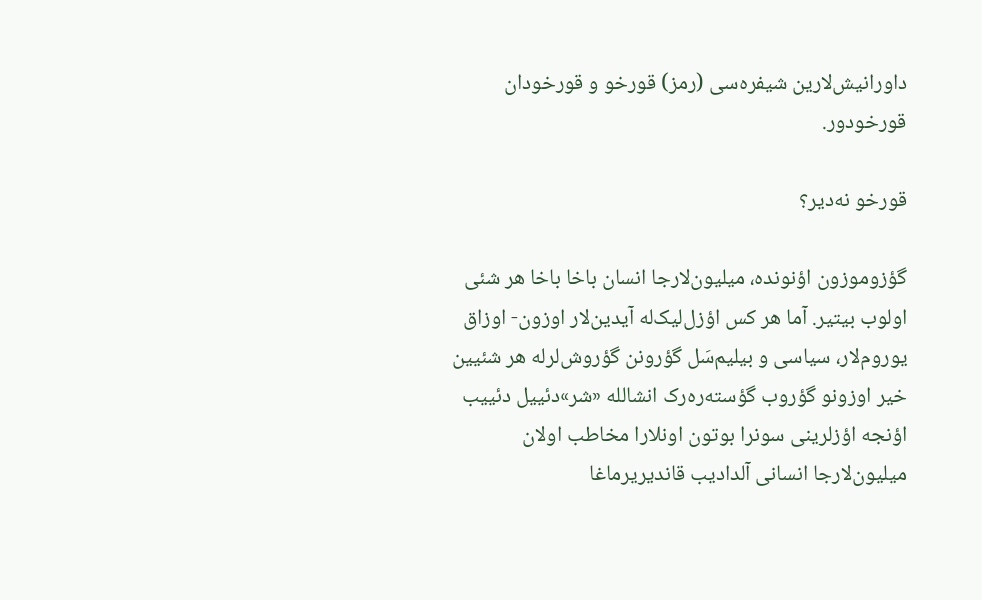داورانیش‌لارین شیفره‌سی (رمز) قورخو و قورخودان قورخودور.

قورخو نه‌دیر؟

گؤزوموزون اؤنونده، میلیون‌لارجا انسان باخا باخا هر شئی اولوب بیتیر. آما هر کس اؤزل‌لیک‌له آیدین‌لار اوزون- اوزاق یوروم‌لار، سیاسی و بیلیم‌سَل گؤرونن گؤروش‌لرله هر شئیین خیر اوزونو گؤروب گؤسته‌ره‌رک انشالله «شر»دئییل دئییب اؤنجه اؤزلرینی سونرا بوتون اونلارا مخاطب اولان میلیون‌لارجا انسانی آلدادیب قاندیریرماغا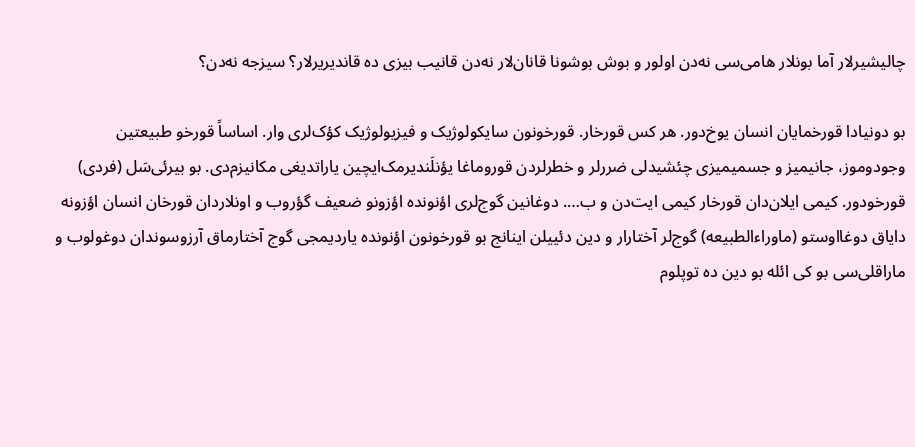چالیشیرلار آما بونلار هامی‌سی نه‌دن اولور و بوش بوشونا قانان‌لار نه‌دن قانیب بیزی ده قاندیریرلار؟ سیزجه نه‌دن؟

بو دونیادا قورخمایان انسان یوخ‌دور. هر کس قورخار. قورخونون سایکولوژیک و فیزیولوژیک کؤک‌لری وار. اساساً قورخو طبیعتین وجودوموز، جانیمیز و جسمیمیزی چئشیدلی ضررلر و خطرلردن قوروماغا یؤنلَندیرمک‌ایچین یاراتدیغی مکانیزم‌دی. بو بیرئی‌سَل (فردی) قورخودور. کیمی ایلان‌دان قورخار کیمی ایت‌دن و ب…. دوغانین گوج‌لری اؤنونده اؤزونو ضعیف گؤروب و اونلاردان قورخان انسان اؤزونه دایاق دوغااوستو (ماوراء‌الطبیعه) گوج‌لر آختارار و دین دئییلن اینانج بو قورخونون اؤنونده یاردیمجی گوج آختارماق آرزوسوندان دوغولوب و ماراقلی‌سی بو کی ائله بو دین ده توپلوم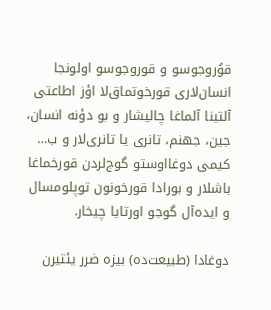قوُروجوسو و قوروجوسو اولونجا انسان‌لاری قورخوتماق‌لا اؤز اطاعتی آلتینا آلماغا چالیشار و بو دؤنه انسان، جین، جهنم، تانری یا تانری‌لار و ب… کیمی دوغااوستو گوج‌لردن قورخماغا باشلار و بورادا قورخونون توپلومسال و ایده‌آل گوجو اورتایا چیخار.

دوغادا (طبیعت‌ده) بیزه ضرر یئتیرن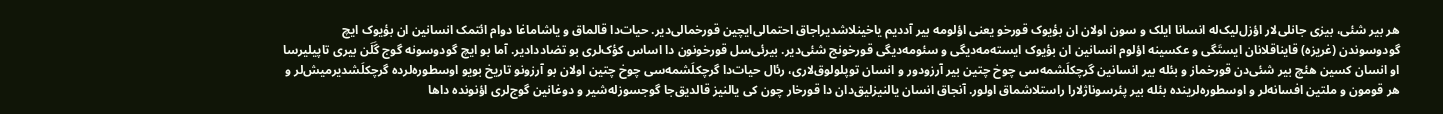هر بیر شئی، بیزی جانلی‌لار اؤزل‌لیک‌له انسانا ایلک و سون اولان ان بؤیوک قورخو یعنی اؤلومه بیر آددیم یاخینلاشدیراجاق احتمالی‌ایچین قورخمالی‌دیر. حیات‌دا قالماق و یاشاماغا دوام ائتمک انسانین ان بؤیوک ایچ گودوسوندن (غریزه) قایناقلانان ایستَگی و عکسینه اؤلوم انسانین ان بؤیوک ایسته‌مه‌دیگی و سئومه‌دیگی قورخونج شئی‌دیر. بیرئی‌سل قورخونون دا اساس کؤک‌لری بو تضاددادیر. آما بو ایچ گودوسونه گوج گَلَن بیری تاپیلیرسا او انسان کسین هئچ بیر شئی‌دن قورخماز و بئله بیر انسانین گرچکلَشمه‌سی چوخ چتین بیر آرزودور و انسان توپلولوق‌لاری، رئال حیات‌دا گرچکلَشمه‌سی چوخ چتین اولان بو آرزونو تاریخ بویو اوسطوره‌لرده گرچکلَشدیرمیش‌لر و هر قومون و ملتین افسانه‌لر و اوسطوره‌لرینده بئله بیر پئرسوناژلارا راستلاشماق اولور. آنجاق انسان یالنیزلیق‌دان دا قورخار چون کی یالنیز قالدیق‌جا گوجسوزله‌شیر و دوغانین گوج‌لری اؤنونده داها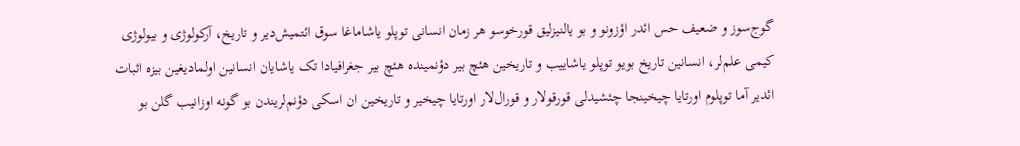گوج‌سوز و ضعیف حس ائدر اؤزونو و بو یالنیزلیق قورخوسو هر زمان انسانی توپلو یاشاماغا سوق ائتمیش‌دیر و تاریخ، آرکولوژی و بیولوژی کیمی علم‌لر، انسانین تاریخ بویو توپلو یاشاییب و تاریخین هئچ بیر دؤنمینده هئچ بیر جغرافیادا تک یاشایان انسانین اولمادیغین بیزه اثبات ائدیر آما توپلوم اورتایا چیخینجا چئشیدلی قورقولار و قورال‌لار اورتایا چیخیر و تاریخین ان اسکی دؤنم‌لریندن بو گونه اوزانیب گلن بو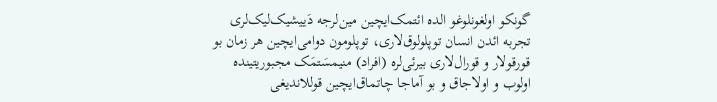گونکو اولغونلوغو الده ائتمک‌ایچین مین‌لرجه دَییشیک‌لیک‌لری تجربه ائدن انسان توپلولوق‌لاری، توپلومون دوامی‌ایچین هر زمان بو قورقولار و قورال‌لاری بیرئی‌لره (افراد) منیمسَتمَک مجبوریتینده اولوب و اولاجاق و بو آماجا چاتماق‌ایچین قوللاندیغی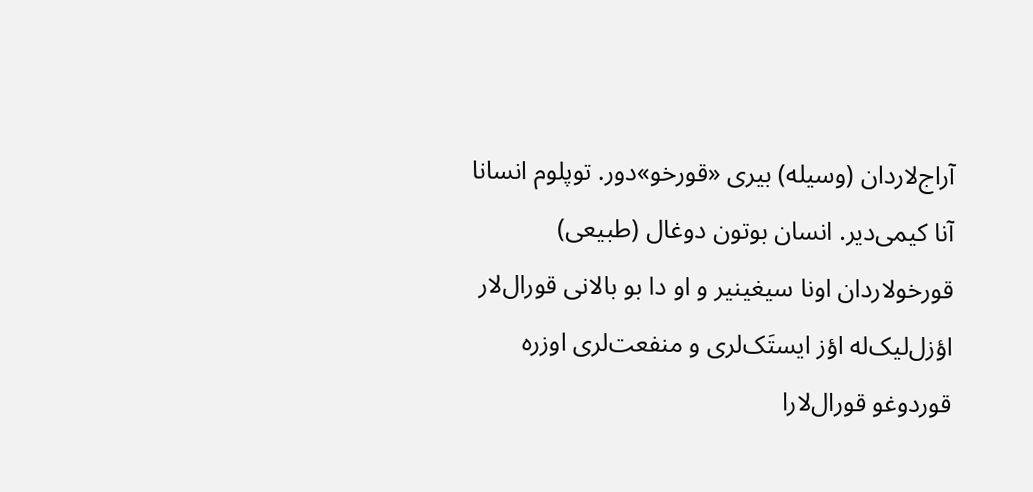آراج‌لاردان (وسیله) بیری «قورخو»دور. توپلوم انسانا آنا کیمی‌دیر. انسان بوتون دوغال (طبیعی) قورخولاردان اونا سیغینیر و او دا بو بالانی قورال‌لار اؤزل‌لیک‌له اؤز ایستَک‌لری و منفعت‌لری اوزره قوردوغو قورال‌لارا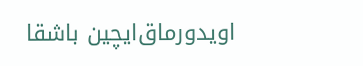اویدورماق‌ایچین باشقا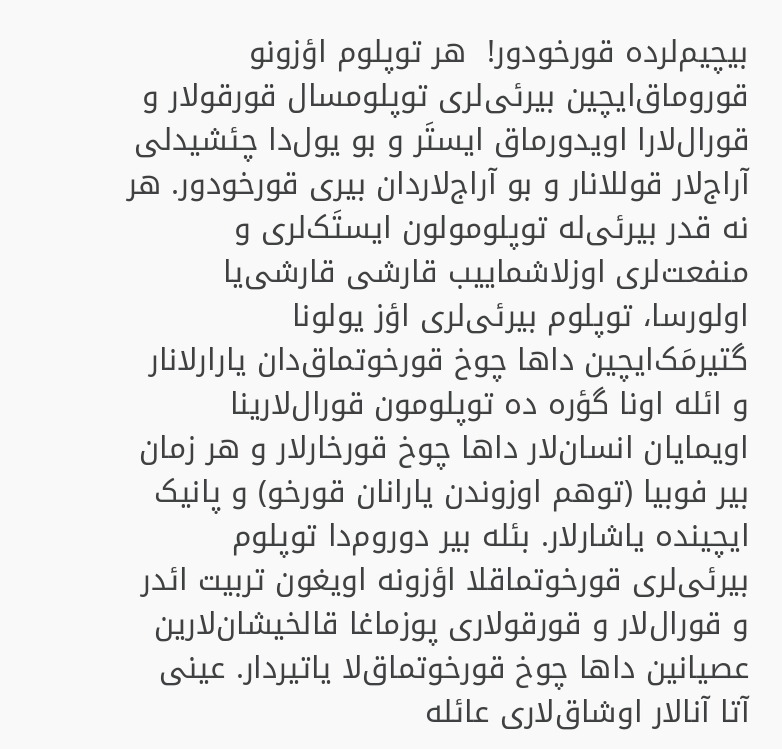بیچیم‌لرده قورخودور!  هر توپلوم اؤزونو قوروماق‌ایچین بیرئی‌لری توپلومسال قورقولار و قورال‌لارا اویدورماق ایستَر و بو یول‌دا چئشیدلی آراج‌لار قو‌للانار و بو آراج‌لاردان بیری قورخودور. هر نه قدر بیرئی‌له توپلومولون ایستَک‌لری و منفعت‌لری اوزلاشماییب قارشی قارشی‌یا اولورسا، توپلوم بیرئی‌لری اؤز یولونا گتیرمَک‌ایچین داها چوخ قورخوتماق‌دان یارارلانار و ائله اونا گؤره ده توپلومون قورال‌لارینا اویمایان انسان‌لار داها چوخ قورخارلار و هر زمان بیر فوبیا (توهم اوزوندن یارانان قورخو) و پانیک ایچینده یاشارلار. بئله بیر دوروم‌دا توپلوم بیرئی‌لری قورخوتماقلا اؤزونه اویغون تربیت ائدر و قورال‌لار و قورقولاری پوزماغا قالخیشان‌لارین عصیانین داها چوخ قورخوتماق‌لا یاتیردار. عینی آتا آنالار اوشاق‌لاری عائله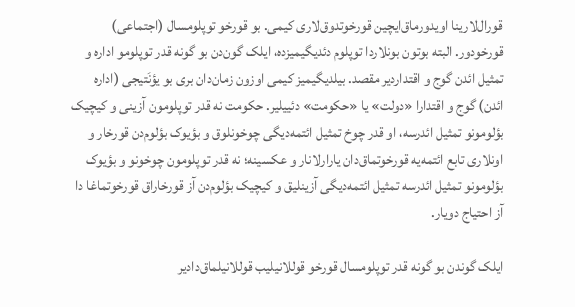قورال‌لارینا او‌یدورماق‌ایچین قورخوتدوق‌لاری کیمی. بو قورخو توپلومسال (اجتماعی) قورخودور. البته بوتون بونلاردا توپلوم دئدیگیمیزده، ایلک گون‌دن بو گونه قدر توپلومو اداره و تمثیل ائدن گوج و اقتداردیر مقصد. بیلدیگیمیز کیمی اوزون زمان‌دان بری بو یؤنَتیجی (اداره ائدن) گوج و اقتدارا «دولت» یا «حکومت» دئییلیر. حکومت نه قدر توپلومون آزینی و کیچیک بؤلومونو تمثیل ائدرسه، او قدر چوخ تمثیل ائتمه‌دیگی چوخونلوق و بؤیوک بؤلوم‌دن قورخار و اونلاری تابع ائتمه‌یه قورخوتماق‌دان یارارلانار و عکسینه؛ نه قدر توپلومون چوخونو و بؤیوک بؤلومونو تمثیل ائدرسه تمثیل ائتمه‌دیگی آزینلیق و کیچیک بؤلوم‌دن آز قورخاراق قورخوتماغا دا آز احتیاج دویار.

ایلک گوندن بو گونه قدر توپلومسال قورخو قوللانیلیب قوللانیلماق‌دادیر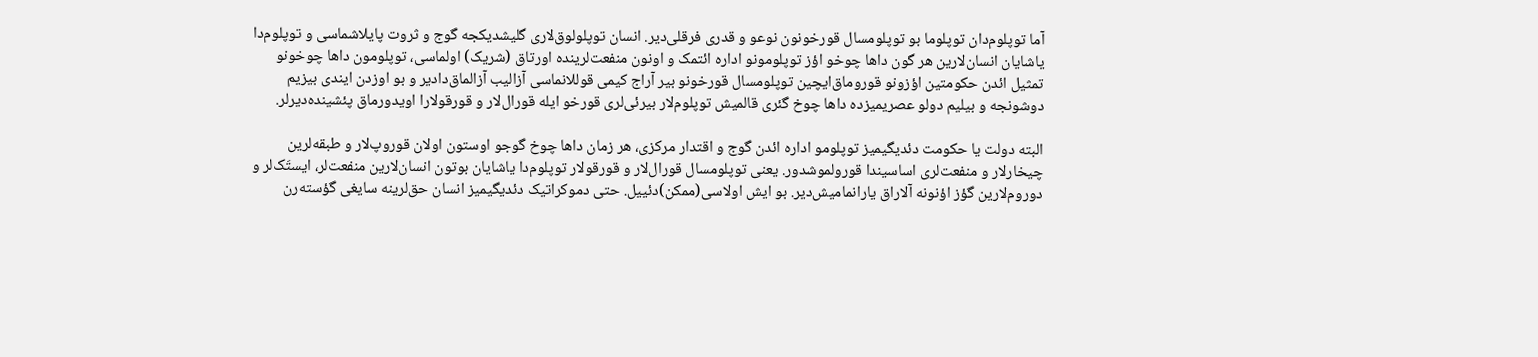آما توپلوم‌دان توپلوما بو توپلومسال قورخونون نوعو و قدری فرقلی‌دیر. انسان توپلولوق‌لاری گلیشدیکجه گوج و ثروت پایلاشماسی و توپلوم‌دا یاشایان انسان‌لارین هر گون داها چوخو اؤز توپلومونو اداره ائتمک و اونون منفعت‌لرینده اورتاق (شریک) اولماسی، توپلومون داها چوخونو تمثیل ائدن حکومتین اؤزونو قوروماق‌ایچین توپلومسال قورخونو بیر آراج کیمی قوللانماسی آزالیب آزالماق‌دادیر و بو اوزدن ایندی بیزیم دوشونجه و بیلیم دولو عصریمیزده داها چوخ گئری قالمیش توپلوم‌لار بیرئی‌لری قورخو ایله قورال‌لار و قورقولارا اویدورماق پئشینده‌دیرلر.

البته دولت یا حکومت دئدیگیمیز توپلومو اداره ائدن گوج و اقتدار مرکزی، هر زمان داها چوخ گوجو اوستون اولان قوروپ‌لار و طبقه‌لرین چیخارلار و منفعت‌لری اساسیندا قورولموشدور. یعنی توپلومسال قورال‌لار و قورقولار توپلوم‌دا یاشایان بوتون انسان‌لارین منفعت‌لر، ایستَک‌لر و دوروم‌لارین گؤز اؤنونه آلاراق یارانمامیش‌دیر. بو ایش اولاسی(ممکن)دئییل. حتی دموکراتیک دئدیگیمیز انسان حق‌لرینه سایغی گؤسته‌رن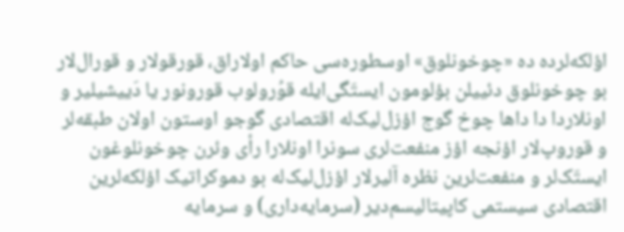اؤلکه‌لرده ده «چوخونلوق» اوسطوره‌سی حاکم اولاراق، قورقولار و قورال‌لار بو چوخونلوق دئییلن بؤلومون ایستَگی‌ایله قوُرولوب قورونور یا دَییشیلیر و اونلاردا دا داها چوخ گوج اؤزل‌لیک‌له اقتصادی گوجو اوستون اولان طبقه‌لر و قوروپ‌لار اؤنجه اؤز منفعت‌لری سونرا اونلارا رأی وئرن چوخونلوغون ایستَک‌لر و منفعت‌لرین نظره آلیرلار اؤزل‌لیک‌له بو دموکراتیک اؤلکه‌لرین اقتصادی سیستمی کاپیتالیسم‌دیر (سرمایه‌داری) و سرمایه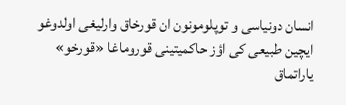انسان دونیاسی و توپلومونون ان قورخاق وارلیغی اولدوغو ایچین طبیعی کی اؤز حاکمیتینی قوروماغا «قورخو» یاراتماق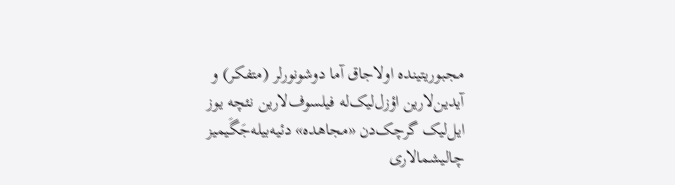مجبوریتینده اولاجاق آما دوشونورلر (متفکر) و آیدین‌لارین اؤزل‌لیک‌له فیلسوف‌لارین نئچه یوز ایل‌لیک گرچک‌دن «مجاهده» دئیه‌بیله‌جَگَیمیز چالیشمالاری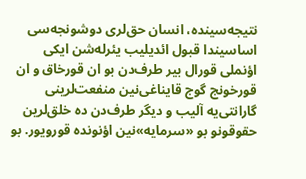نتیجه‌سینده، انسان حق‌لری دوشونجه‌سی اساسیندا قبول ائدیلیب یئرله‌شن ایکی اؤنملی قورال بیر طرف‌دن بو ان قورخاق و ان قورخونج گوج قایناغی‌نین منفعت‌لرینی گارانتی‌یه آلیب و دیگر طرف‌دن ده خلق‌لرین حقوقونو بو «سرمایه»نین ا‌‌ؤنونده قورویور. بو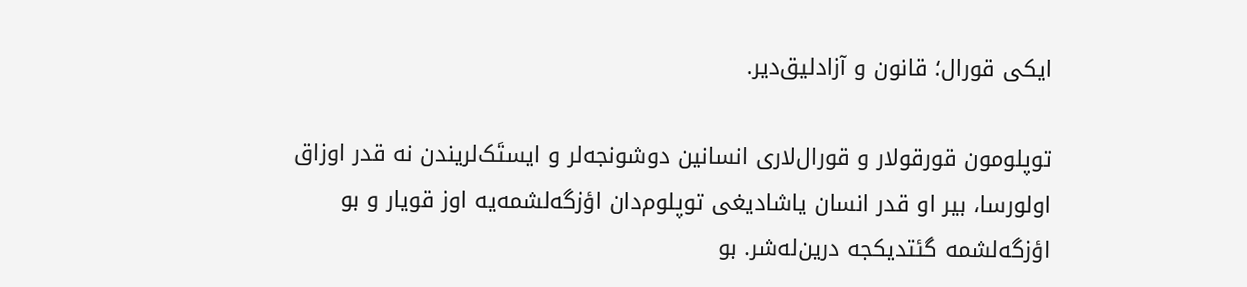ایکی قورال؛ قانون و آزادلیق‌دیر.

توپلومون قورقولار و قورال‌لاری انسانین دوشونجه‌لر و ایستَک‌لریندن نه قدر اوزاق اولورسا، بیر او قدر انسان یاشادیغی توپلوم‌دان اؤزگه‌لشمه‌یه اوز قویار و بو اؤزگه‌لشمه گئتدیکجه درین‌له‌شر. بو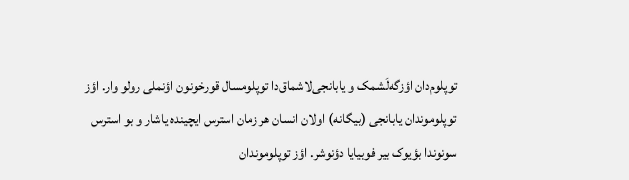توپلوم‌دان اؤزگه‌لَشمک و یابانجی‌لاشماق‌دا توپلومسال قورخونون اؤنملی رولو وار. اؤز توپلوموندان یابانجی (بیگانه) اولان انسان هر زمان استرس ایچینده یاشار و بو استرس سونوندا بؤیوک بیر فوبیایا دؤنوشر. اؤز توپلوموندان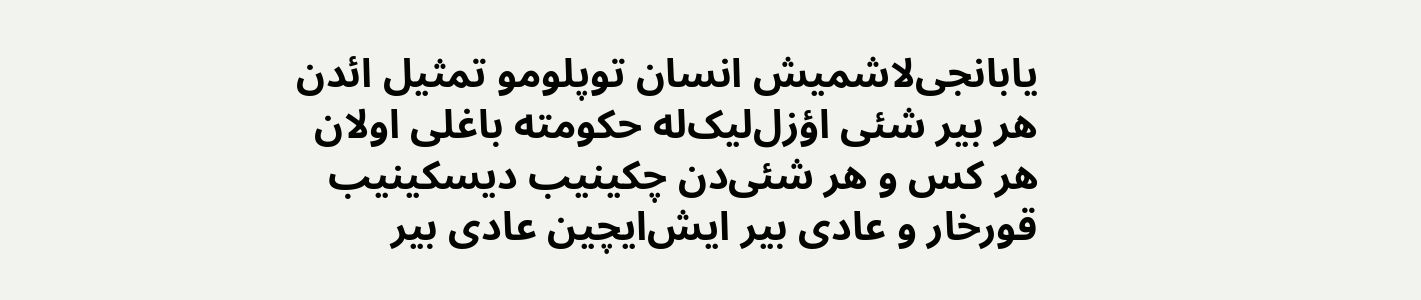یابانجی‌لاشمیش انسان توپلومو تمثیل ائدن هر بیر شئی اؤزل‌لیک‌له حکومته باغلی اولان هر کس و هر شئی‌دن چکینیب دیسکینیب قورخار و عادی بیر ایش‌ایچین عادی بیر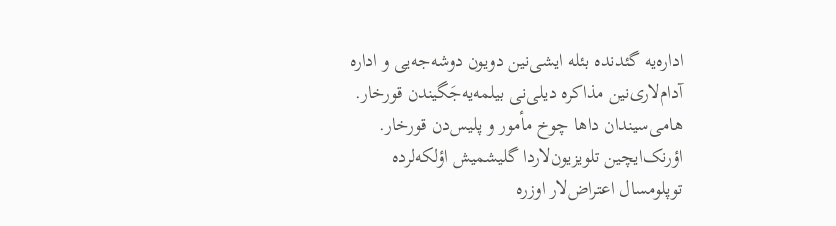اداره‌یه گئدنده بئله ایشی‌نین دویون دوشه‌جه‌یی و اداره آدام‌لاری‌نین مذاکره دیلی‌نی بیلمه‌یه‌جَگیندن قورخار. هامی‌سیندان داها چوخ مأمور و پلیس‌دن قورخار. اؤرنک‌ایچین تلویزیون‌لاردا گلیشمیش اؤلکه‌لرده توپلومسال اعتراض‌لار اوزره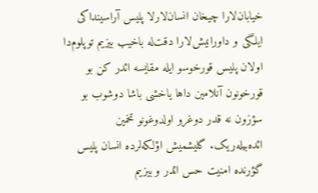خیابان‌لارا چیخان انسان‌لارلا پلیس آراسینداکی ایلگی و داورانیش‌لارا دقت‌له باخیب بیزیم توپلوم‌دا اولان پلیس قورخوسو ایله مقایسه ائدر کن بو قورخونون آنلامین داها یاخشی باشا دوشوب بو سؤزون نه قدر دوغرو اولدوغونو تخمین ائده‌بیله‌ریک. گلیشمیش اؤلکه‌لرده انسان پلیس گؤرنده امنیت حس ائدر و بیزیم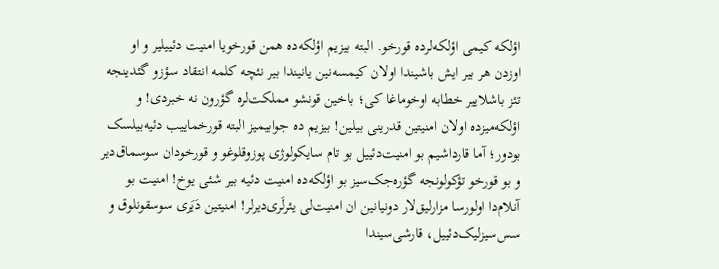اؤلکه کیمی اؤلکه‌لرده قورخو. البته بیزیم اؤلکه‌ده همن قورخویا امنیت دئییلیر و او اوزدن هر بیر ایش باشیندا اولان کیمسه‌نین یانیندا بیر نئچه کلمه انتقاد سؤزو گئدینجه تئز باشلاییر خطابه اوخوماغا کی؛ باخین قونشو مملکت‌لره گؤرون نه خبردی! و اؤلکه‌میزده اولان امنیتین قدرینی بیلین! بیزیم ده جوابیمیز البته قورخماییب دئیه‌بیلسک بودور؛ آما قارداشیم بو امنیت‌دئییل بو تام سایکولوژی پوزوقلوغو و قورخودان سوسماق‌دیر و بو قورخو تؤکولونجه گؤره‌جک‌سیز بو اؤلکه‌ده امنیت دئیه بیر شئی یوخ! امنیت بو آنلام‌دا اولورسا مزارلیق‌لار دونیانین ان امنیت‌لی یئرلَری‌دیرلر! امنیتین دَیَری سوسقونلوق و سس‌سیزلیک‌دئییل، قارشی‌سیندا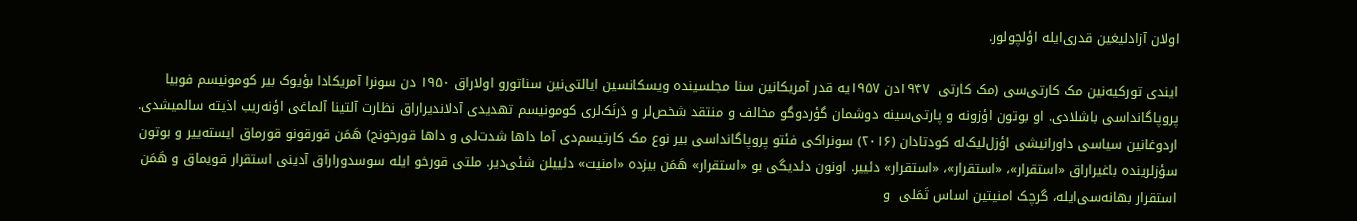اولان آزادلیغین قدری‌ایله اؤلچولور.

ایندی تورکیه‌نین مک کارتی‌سی (مک کارتی  ۱۹۴۷دن ۱۹۵۷یه قدر آمریکانین سنا مجلسینده ویسکانسین ایالتی‌نین سناتورو اولاراق ۱۹۵۰ دن سونرا آمریکادا بؤیوک بیر کومونیسم فوبیا پروپاگانداسی باشلادی. او بوتون اؤزونه و پارتی‌سینه دوشمان گؤردوگو مخالف و منتقد شخص‌لر و دَرنَک‌لری کومونیسم تهدیدی آدلاندیراراق نظارت آلتینا آلماغی اؤنه‌ریب اذیته سالمیشدی. اردوغانین سیاسی داورانیشی اؤزل‌لیک‌له کودتادان (۲۰۱۶) سونراکی فئتو پروپاگانداسی بیر نوع مک کارتیسم‌دی آما داها شدت‌لی و داها قورخونج) هَمَن قورقونو قورماق ایسته‌ییر و بوتون سؤزلرینده باغیراراق «استقرار»، «استقرار»، «استقرار» دئییر. اونون دئدیگی بو «استقرار» هَمَن بیزده «امنیت» دئییلن شئی‌دیر. ملتی قورخو ایله سوسدوراراق آدینی استقرار قویماق و هَمَن استقرار بهانه‌سی‌ایله، گرچک امنیتین اساس تَمَلی  و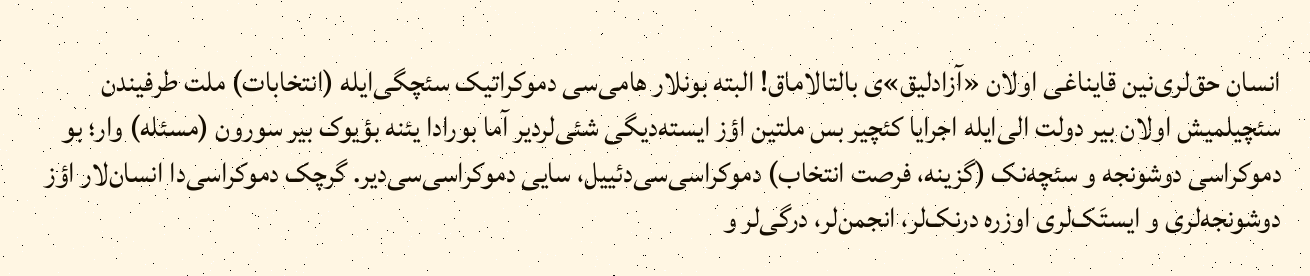انسان حق‌لری‌نین قایناغی اولان «آزادلیق»ی بالتالاماق! البته بونلار هامی‌سی دموکراتیک سئچگی‌ایله (انتخابات) ملت طرفیندن سئچیلمیش اولان بیر دولت الی‌ایله اجرایا کئچیر بس ملتین اؤز ایسته‌دیگی شئی‌لردیر آما بورادا یئنه بؤیوک بیر سورون (مسئله) وار؛ بو دموکراسی دوشونجه و سئچه‌نک (گزینه، فرصت انتخاب) دموکراسی‌سی‌دئییل، سایی دموکراسی‌سی‌دیر. گرچک دموکراسی‌دا انسان‌لار ا‌ؤز دوشونجه‌لری و ایستَک‌لری اوزره درنک‌لر، انجمن‌لر، درگی‌لر و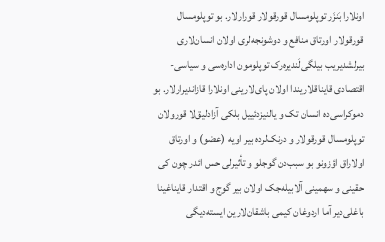اونلارا بَنزَر توپلومسال قورقولار قورارلار. بو توپلومسال قورقولار اورتاق منافع و دوشونجه‌لری اولان انسان‌لاری بیرلشدیریب بیلگی‌لَندیره‌رک توپلومون اداره‌سی و سیاسی- اقتصادی قایناقلاریندا اولان پای‌لارینی اونلارا قازاندیرارلار. بو دموکراسی‌ده انسان تک و یالنیزدئییل بلکی آزادلیق‌لا قورولان توپلومسال قورقولار و درنک‌لرده بیر اویه (عضو) و اورتاق اولاراق اؤزونو بو سبب‌دن گوجلو و تأثیرلی حس ائدر چون کی حقینی و سهمینی آلابیله‌جک اولان بیر گوج و اقتدار قایناغینا باغلی‌دیر آما اردوغان کیمی باشقان‌لارین ایسته‌دیگی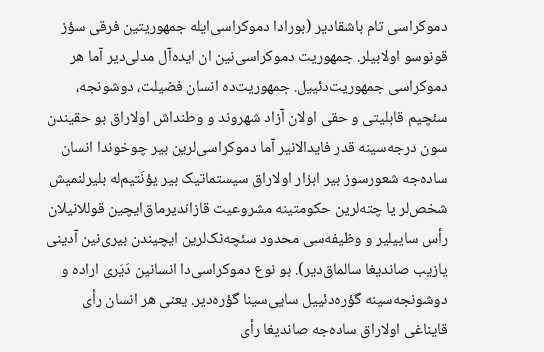دموکراسی تام باشقادیر (بورادا دموکراسی‌ایله جمهوریتین فرقی سؤز قونوسو اولابیلر. جمهوریت دموکراسی‌نین ان ایده‌آل مدلی‌دیر آما هر دموکراسی جمهوریت‌دئییل. جمهوریت‌ده انسان فضیلت، دوشونجه، سئچیم قابلیتی و حقی اولان آزاد شهروند و وطنداش‌ اولاراق بو حقیندن سون درجه‌سینه قدر فایدالانیر آما دموکراسی‌لرین بیر چوخوندا انسان ساده‌جه شعورسوز بیر ابزار اولاراق سیستماتیک بیر یؤنَتیم‌له بلیرلنمیش شخص‌لر یا چته‌لرین حکومتینه مشروعیت قازاندیرماق‌ایچین قوللانیلان رأس‌ ساییلیر و وظیفه‌سی محدود سئچه‌نک‌لرین ایچیندن بیری‌نین آدینی یازیب صاندیغا سالماق‌دیر). بو نوع دموکراسی‌دا انسانین دَیَری اراده و دوشونجه‌سینه گؤره‌دئییل سایی‌سینا گؤره‌دیر. یعنی هر انسان رأی قایناغی اولاراق ساده‌جه صاندیغا رأی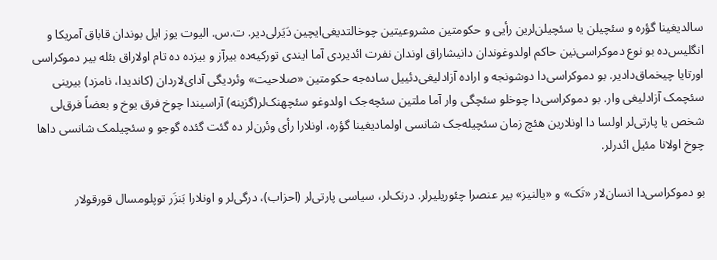سالدیغینا گؤره و سئچیلن یا سئچیلن‌لرین رأیی و حکومتین مشروعیتین چوخالتدیغی‌ایچین دَیَرلی‌دیر. ت.س. الیوت یوز ایل بوندان قاباق آمریکا و انگلیس‌ده بو نوع دموکراسی‌نین حاکم اولدوغوندان دانیشاراق اوندان نفرت ائدیردی آما ایندی تورکیه‌ده بیرآز و بیزده ده تام اولاراق بئله بیر دموکراسی اورتایا چیخماق‌دادیر. بو دموکراسی‌دا دوشونجه و اراده آزادلیغی‌دئییل ساده‌جه حکومتین «صلاحیت» وئردیگی آدای‌لاردان (کاندیدا، نامزد) بیرینی سئچمک آزادلیغی وار. بو دموکراسی‌دا چوخلو سئچگی وار آما ملتین سئچه‌جک اولدوغو سئچهنک‌لر(گزینه) آراسیندا چوخ فرق یوخ و بعضاً فرق‌لی شخص یا پارتی‌لر اولسا دا اونلارین هئچ زمان سئچیله‌جک شانسی اولمادیغینا گؤره، اونلارا رأی وئرن‌لر ده گئت گئده گوجو و سئچیلمک شانسی داها چوخ اولانا مئیل ائدرلر.

بو دموکراسی‌دا انسان‌لار «تَک» و «یالنیز» بیر عنصرا چئوریلیرلر. درنک‌لر، سیاسی پارتی‌لر (احزاب)، درگی‌لر و اونلارا بَنزَر توپلومسال قورقولار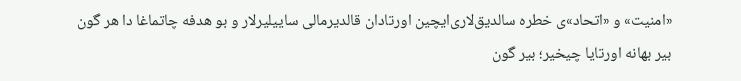«امنیت» و «اتحاد»ی خطره سالدیق‌لاری‌ایچین اورتادان قالدیرمالی ساییلیرلار و بو هدفه چاتماغا دا هر گون بیر بهانه اورتایا چیخیر؛ بیر گون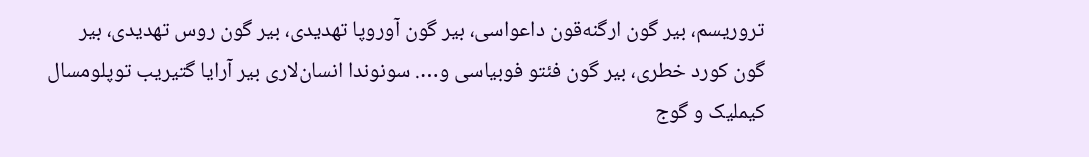تروریسم، بیر گون ارگنه‌قون داعواسی، بیر گون آوروپا تهدیدی، بیر گون روس تهدیدی، بیر گون کورد خطری، بیر گون فئتو فوبیاسی و…. سونوندا انسان‌لاری بیر آرایا گتیریب توپلومسال کیملیک و گوج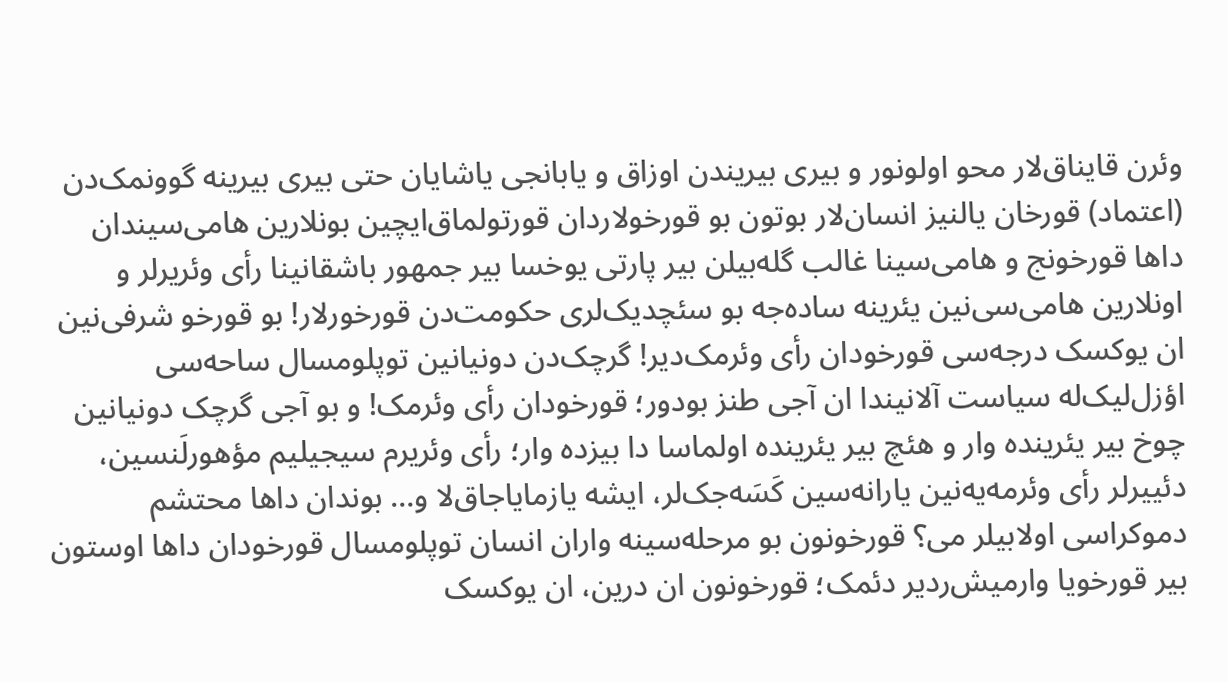وئرن قایناق‌لار محو اولونور و بیری بیریندن اوزاق و یابانجی یاشایان حتی بیری بیرینه گوونمک‌دن (اعتماد) قورخان یالنیز انسان‌لار بوتون بو قورخولاردان قورتولماق‌ایچین بونلارین هامی‌سیندان داها قورخونج و هامی‌سینا غالب گله‌بیلن بیر پارتی یوخسا بیر جمهور باشقانینا رأی وئریرلر و اونلارین هامی‌سی‌نین یئرینه ساده‌جه بو سئچدیک‌لری حکومت‌دن قورخورلار! بو قورخو شرفی‌نین ان یوکسک درجه‌سی قورخودان رأی وئرمک‌دیر! گرچک‌دن دونیانین توپلومسال ساحه‌سی اؤزل‌لیک‌له سیاست آلانیندا ان آجی طنز بودور؛ قورخودان رأی وئرمک! و بو آجی گرچک دونیانین چوخ بیر یئرینده وار و هئچ بیر یئرینده اولماسا دا بیزده وار؛ رأی وئریرم سیجیلیم مؤهورلَنسین، دئییرلر رأی وئرمه‌یه‌نین یارانه‌سین کَسَه‌جک‌لر، ایشه یازمایاجاق‌لا و… بوندان داها محتشم دموکراسی اولابیلر می؟ قورخونون بو مرحله‌سینه واران انسان توپلومسال قورخودان داها اوستون بیر قورخویا وارمیش‌ردیر دئمک؛ قورخونون ان درین، ان یوکسک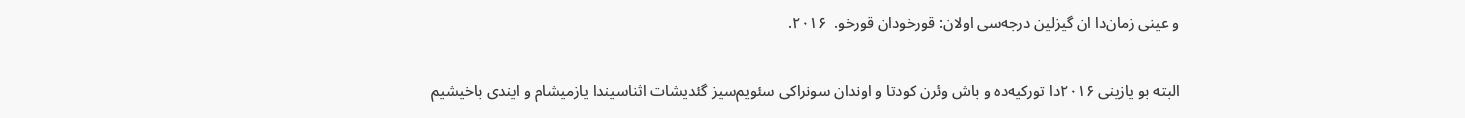و عینی زمان‌دا ان گیزلین درجه‌سی اولان: قورخودان قورخو.  ۲۰۱۶.

البته بو یازینی ۲۰۱۶دا تورکیه‌ده و باش وئرن کودتا و اوندان سونراکی سئویم‌سیز گئدیشات اثناسیندا یازمیشام و ایندی باخیشیم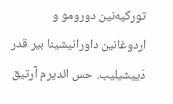تورکیه‌نین دورومو و اردوغانین داورانیشینا بیر قدر دَییشیلیب. حس ائدیرم آرتیق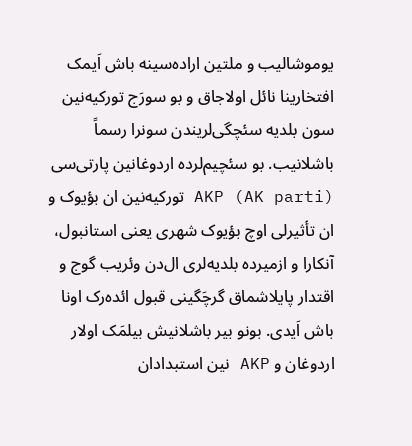یوموشالیب و ملتین اراده‌سینه باش اَیمک افتخارینا نائل اولاجاق و بو سورَج تورکیه‌نین سون بلدیه سئچگی‌لریندن سونرا رسماً باشلانیب. بو سئچیم‌لرده اردوغانین پارتی‌سی AKP (AK parti) تورکیه‌نین ان بؤیوک و ان تأثیرلی اوچ بؤیوک شهری یعنی استانبول، آنکارا و ازمیرده بلدیه‌لری ال‌دن وئریب گوج و اقتدار پایلاشماق گرچَگینی قبول ائده‌رک اونا باش اَیدی. بونو بیر باشلانیش بیلمَک اولار اردوغان و AKP نین استبدادان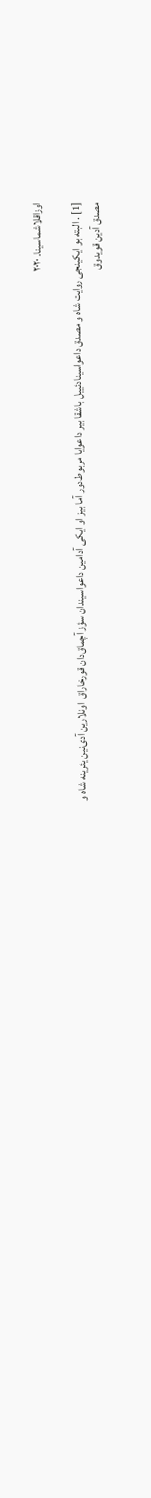اوزاقلاشماسینا. ۲۰۲۰

[1] . البته بو ایکینجی روایت شاه و مصدق داعواسینادئییل باشقا بیر داعوایا مربوط‌دور آما بیز او ایکی آدامین داعواسیندان سؤز آچماق‌دان قورخاراق  اونلارین آدی‌نین یئرینه شاه و مصدق آدین قویدوق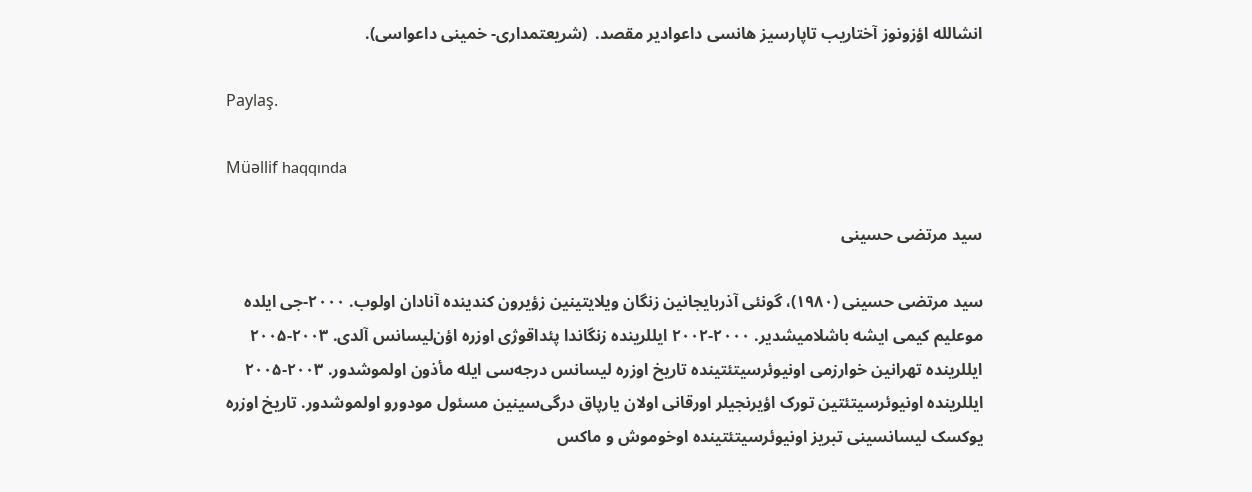انشالله اؤزونوز آختاریب تاپارسیز هانسی داعوادیر مقصد.  (شریعتمداری- خمینی داعواسی).

Paylaş.

Müəllif haqqında

سید مرتضی حسینی

سید مرتضی حسینی (۱۹۸۰)، گونئی آذربایجانین زنگان ویلایتینین زؤیرون کندینده آنادان اولوب. ۲۰۰۰-جی ایلده موعلیم کیمی ایشه باشلامیشدیر. ۲۰۰۰-۲۰۰۲ ایللرینده زنگاندا پئداقوژی اوزره اؤن‌لیسانس آلدی. ۲۰۰۳-۲۰۰۵ ایللرینده تهرانین خوارزمی اونیوئرسیتئتینده تاریخ اوزره لیسانس درجه‌سی ایله مأذون اولموشدور. ۲۰۰۳-۲۰۰۵ ایللرینده اونیوئرسیتئتین تورک اؤیرنجیلر اورقانی اولان یارپاق درگی‌سینین مسئول مودورو اولموشدور. تاریخ اوزره یوکسک لیسانسینی تبریز اونیوئرسیتئتینده اوخوموش و ماکس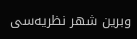وبرین شهر نظریه‌سی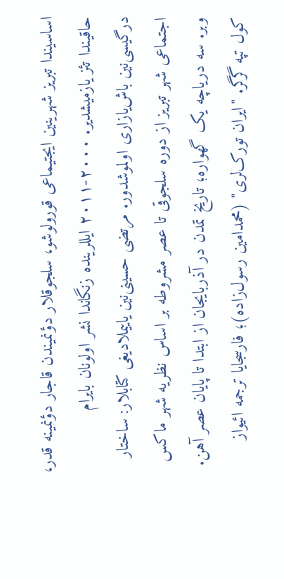اساسیندا تبریز شهرینین ایجتیماعی قورولوشو، سلجوقلار دؤنمیندن قاجار دؤنمینه قدر، حاقیندا تئز یازمیشدیر. ۲۰۰۰-۲۰۱۱ ایللرینده زنگاندا نشر اولونان بایرام درگیسی‌نین باش‌یازاری اولموشدور. مرتضی حسینی‌نین یاییملادیغی کتابلار: ساختار اجتماعی شهر تبریز از دوره سلجوقی تا عصر مشروطه بر اساس نظریه شهر ماکس وبر. سه دریاچه یک گهواره؛ تاریخ تمدن در آذربایجان از ابتدا تا پایان عصر آهن. کول تپه گرگر. "ایران تورک‌لری" (محمدامین رسول‌زاده)؛ فارسجایا ترجمه ائیواز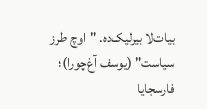بیات‌لا بیرلیک‌ده. "اوچ طرز سیاست" (یوسف آغ‌چورا)؛ فارسجایا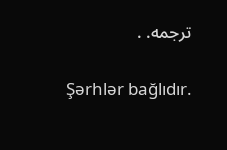ترجمه. .

Şərhlər bağlıdır.